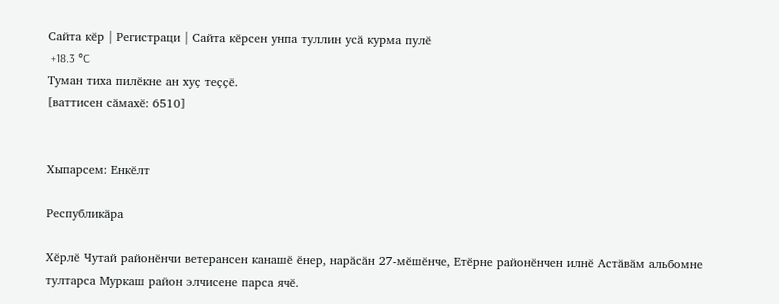Сайта кӗр | Регистраци | Сайта кӗрсен унпа туллин усӑ курма пулӗ
 +18.3 °C
Туман тиха пилӗкне ан хуҫ теҫҫӗ.
[ваттисен сӑмахӗ: 6510]


Хыпарсем: Енкӗлт

Республикӑра

Хӗрлӗ Чутай районӗнчи ветерансен канашӗ ӗнер, нарӑсӑн 27-мӗшӗнче, Етӗрне районӗнчен илнӗ Астӑвӑм альбомне тултарса Муркаш район элчисене парса ячӗ.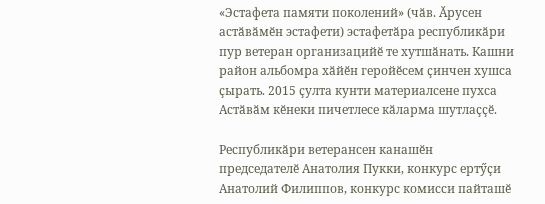«Эстафета памяти поколений» (чӑв. Ӑрусен астӑвӑмӗн эстафети) эстафетӑра республикӑри пур ветеран организацийӗ те хутшӑнать. Кашни район альбомра хӑйӗн геройӗсем ҫинчен хушса ҫырать. 2015 ҫулта кунти материалсене пухса Астӑвӑм кӗнеки пичетлесе кӑларма шутлаҫҫӗ.

Республикӑри ветерансен канашӗн председателӗ Анатолия Пукки, конкурс ертӳҫи Анатолий Филиппов, конкурс комисси пайташӗ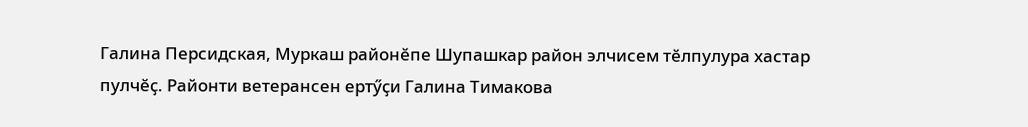Галина Персидская, Муркаш районӗпе Шупашкар район элчисем тӗлпулура хастар пулчӗҫ. Районти ветерансен ертӳҫи Галина Тимакова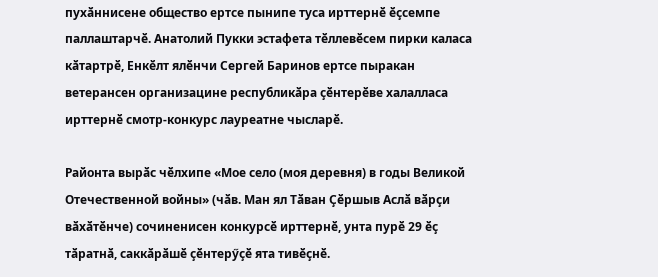пухӑннисене общество ертсе пынипе туса ирттернӗ ӗҫсемпе паллаштарчӗ. Анатолий Пукки эстафета тӗллевӗсем пирки каласа кӑтартрӗ, Енкӗлт ялӗнчи Сергей Баринов ертсе пыракан ветерансен организацине республикӑра ҫӗнтерӗве халалласа ирттернӗ смотр-конкурс лауреатне чысларӗ.

Районта вырӑс чӗлхипе «Мое село (моя деревня) в годы Великой Отечественной войны» (чӑв. Ман ял Тӑван Ҫӗршыв Аслӑ вӑрҫи вӑхӑтӗнче) сочиненисен конкурсӗ ирттернӗ, унта пурӗ 29 ӗҫ тӑратнӑ, саккӑрӑшӗ ҫӗнтерӳҫӗ ята тивӗҫнӗ.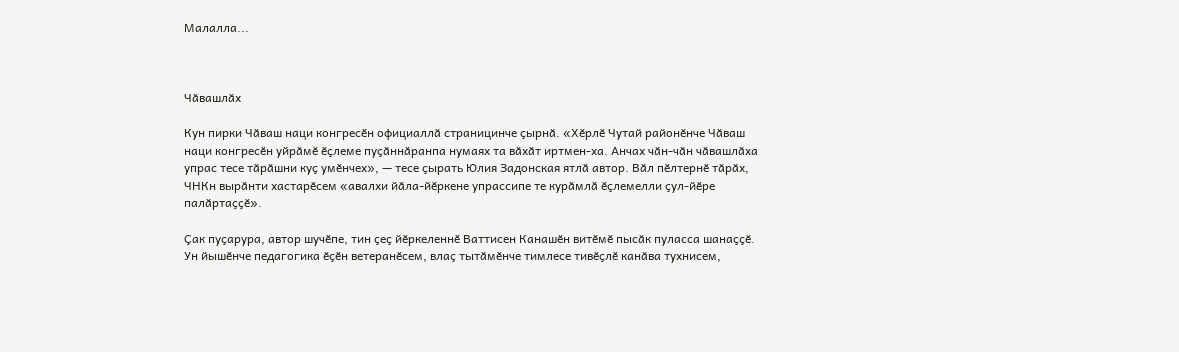Малалла...



Чӑвашлӑх

Кун пирки Чӑваш наци конгресӗн официаллӑ страницинче ҫырнӑ. «Хӗрлӗ Чутай районӗнче Чӑваш наци конгресӗн уйрӑмӗ ӗҫлеме пуҫӑннӑранпа нумаях та вӑхӑт иртмен-ха. Анчах чӑн-чӑн чӑвашлӑха упрас тесе тӑрӑшни куҫ умӗнчех», — тесе ҫырать Юлия Задонская ятлӑ автор. Вӑл пӗлтернӗ тӑрӑх, ЧНКн вырӑнти хастарӗсем «авалхи йӑла-йӗркене упрассипе те курӑмлӑ ӗҫлемелли ҫул-йӗре палӑртаҫҫӗ».

Ҫак пуҫарура, автор шучӗпе, тин ҫеҫ йӗркеленнӗ Ваттисен Канашӗн витӗмӗ пысӑк пуласса шанаҫҫӗ. Ун йышӗнче педагогика ӗҫӗн ветеранӗсем, влаҫ тытӑмӗнче тимлесе тивӗҫлӗ канӑва тухнисем,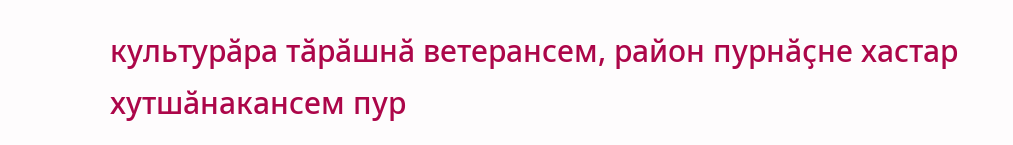культурӑра тӑрӑшнӑ ветерансем, район пурнӑҫне хастар хутшӑнакансем пур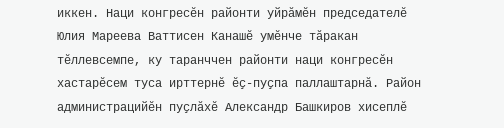иккен. Наци конгресӗн районти уйрӑмӗн председателӗ Юлия Мареева Ваттисен Канашӗ умӗнче тӑракан тӗллевсемпе, ку таранччен районти наци конгресӗн хастарӗсем туса ирттернӗ ӗҫ-пуҫпа паллаштарнӑ. Район администрацийӗн пуҫлӑхӗ Александр Башкиров хисеплӗ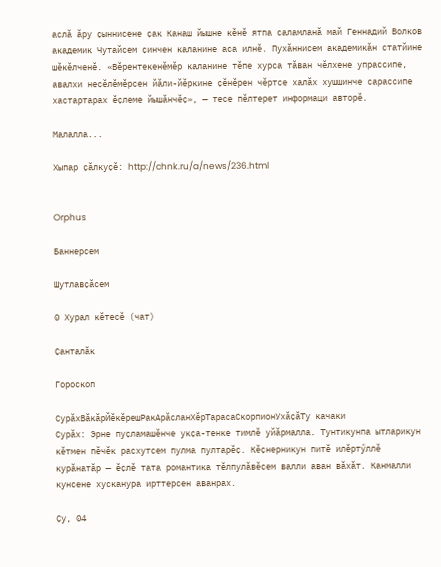аслӑ ӑру ҫыннисене ҫак Канаш йышне кӗнӗ ятпа саламланӑ май Геннадий Волков академик Чутайсем ҫинчен каланине аса илнӗ. Пухӑннисем академикӑн статйине шӗкӗлченӗ. «Вӗрентекенӗмӗр каланине тӗпе хурса тӑван чӗлхене упрассипе, авалхи несӗлӗмӗрсен йӑли-йӗркине ҫӗнӗрен чӗртсе халӑх хушшинче сарассипе хастартарах ӗҫлеме йышӑнчӗҫ», — тесе пӗлтерет информаци авторӗ.

Малалла...

Хыпар ҫӑлкуҫӗ: http://chnk.ru/a/news/236.html


Orphus

Баннерсем

Шутлавҫӑсем

0 Хурал кӗтесӗ (чат)

Ҫанталӑк

Гороскоп

СурӑхВӑкӑрЙӗкӗрешРакАрӑсланХӗрТарасаСкорпионУхӑҫӑТу качаки
Сурӑх: Эрне пуҫламашӗнче укҫа-тенке тимлӗ уйӑрмалла. Тунтикунпа ытларикун кӗтмен пӗчӗк расхутсем пулма пултарӗҫ. Кӗҫнерникун питӗ илӗртӳллӗ курӑнатӑр — ӗҫлӗ тата романтика тӗлпулӑвӗсем валли аван вӑхӑт. Канмалли кунсене хусканура ирттерсен аванрах.

Ҫу, 04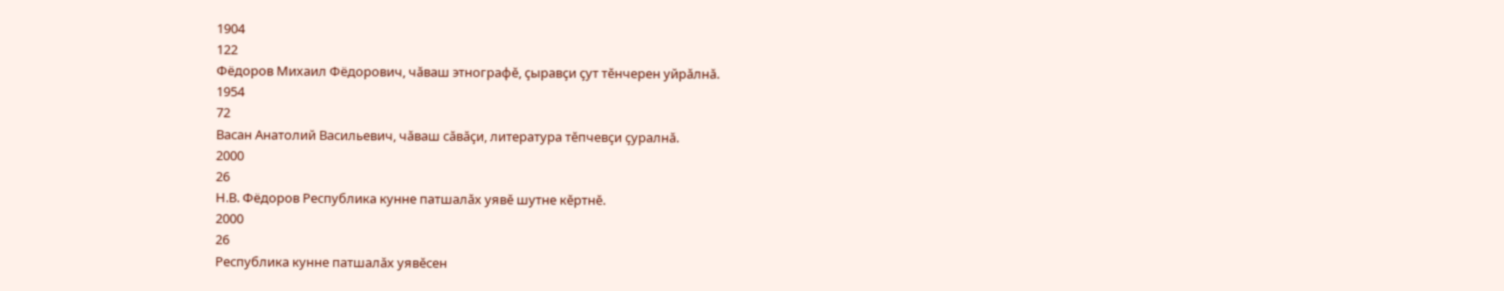1904
122
Фёдоров Михаил Фёдорович, чӑваш этнографӗ, ҫыравҫи ҫут тӗнчерен уйрӑлнӑ.
1954
72
Васан Анатолий Васильевич, чӑваш сӑвӑҫи, литература тӗпчевҫи ҫуралнӑ.
2000
26
Н.В. Фёдоров Республика кунне патшалӑх уявӗ шутне кӗртнӗ.
2000
26
Республика кунне патшалӑх уявӗсен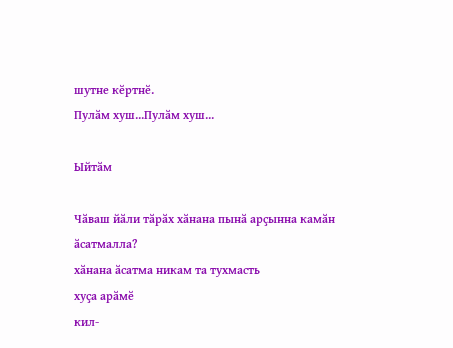шутне кӗртнӗ.
Пулӑм хуш...Пулӑм хуш...

Ыйтӑм

Чӑваш йӑли тӑрӑх хӑнана пынӑ арҫынна камӑн ӑсатмалла?
хӑнана ӑсатма никам та тухмасть
хуҫа арӑмӗ
кил-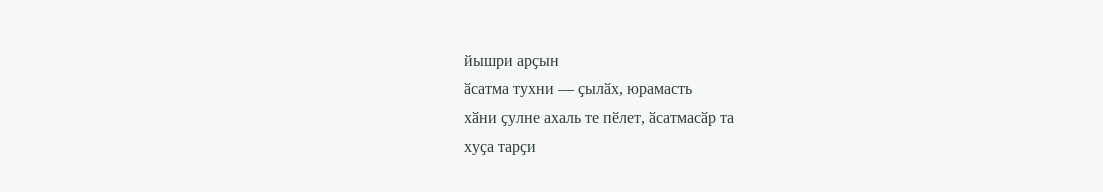йышри арҫын
ӑсатма тухни — ҫылӑх, юрамасть
хӑни ҫулне ахаль те пӗлет, ӑсатмасӑр та
хуҫа тарҫи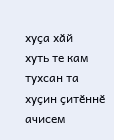хуҫа хӑй
хуть те кам тухсан та
хуҫин ҫитӗннӗ ачисем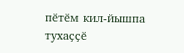пӗтӗм кил-йышпа тухаҫҫӗ